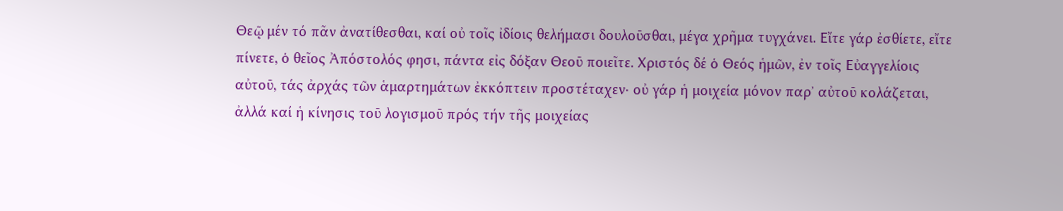Θεῷ μέν τό πᾶν ἀνατίθεσθαι, καί οὐ τοῖς ἰδίοις θελήμασι δουλοῦσθαι, μέγα χρῆμα τυγχάνει. Εἴτε γάρ ἐσθίετε, εἴτε πίνετε, ὁ θεῖος Ἀπόστολός φησι, πάντα εἰς δόξαν Θεοῦ ποιεῖτε. Χριστός δέ ὁ Θεός ἡμῶν, ἐν τοῖς Εὐαγγελίοις αὐτοῦ, τάς ἀρχάς τῶν ἁμαρτημάτων ἐκκόπτειν προστέταχεν· οὐ γάρ ἡ μοιχεία μόνον παρ᾿ αὐτοῦ κολάζεται, ἀλλά καί ἡ κίνησις τοῦ λογισμοῦ πρός τήν τῆς μοιχείας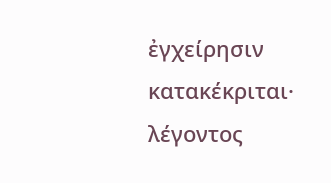ἐγχείρησιν κατακέκριται· λέγοντος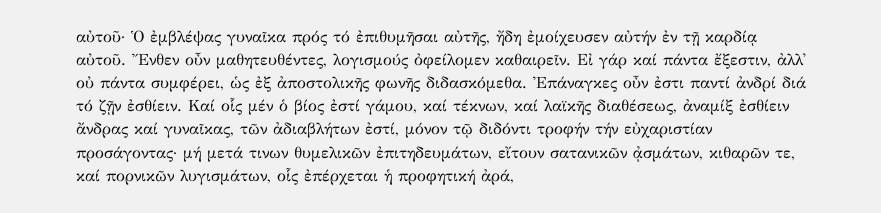αὐτοῦ· Ὁ ἐμβλέψας γυναῖκα πρός τό ἐπιθυμῆσαι αὐτῆς, ἤδη ἐμοίχευσεν αὐτήν ἐν τῇ καρδίᾳ αὐτοῦ. Ἔνθεν οὖν μαθητευθέντες, λογισμούς ὀφείλομεν καθαιρεῖν. Εἰ γάρ καί πάντα ἔξεστιν, ἀλλ᾿ οὐ πάντα συμφέρει, ὡς ἐξ ἀποστολικῆς φωνῆς διδασκόμεθα. Ἐπάναγκες οὖν ἐστι παντί ἀνδρί διά τό ζῇν ἐσθίειν. Καί οἷς μέν ὁ βίος ἐστί γάμου, καί τέκνων, καί λαϊκῆς διαθέσεως, ἀναμίξ ἐσθίειν ἄνδρας καί γυναῖκας, τῶν ἀδιαβλήτων ἐστί, μόνον τῷ διδόντι τροφήν τήν εὐχαριστίαν προσάγοντας· μή μετά τινων θυμελικῶν ἐπιτηδευμάτων, εἴτουν σατανικῶν ᾀσμάτων, κιθαρῶν τε, καί πορνικῶν λυγισμάτων, οἷς ἐπέρχεται ἡ προφητική ἀρά,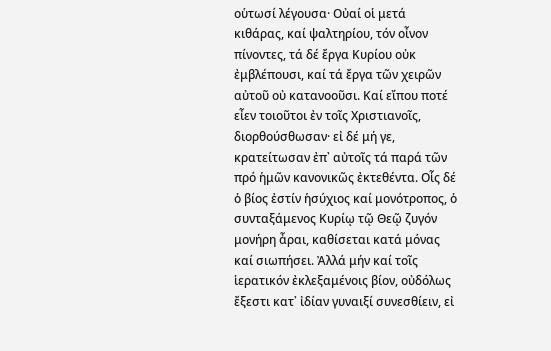οὑτωσί λέγουσα· Οὐαί οἱ μετά κιθάρας, καί ψαλτηρίου, τόν οἶνον πίνοντες, τά δέ ἔργα Κυρίου οὐκ ἐμβλέπουσι, καί τά ἔργα τῶν χειρῶν αὐτοῦ οὐ κατανοοῦσι. Καί εἴπου ποτέ εἶεν τοιοῦτοι ἐν τοῖς Χριστιανοῖς, διορθούσθωσαν· εἰ δέ μή γε, κρατείτωσαν ἐπ᾿ αὐτοῖς τά παρά τῶν πρό ἡμῶν κανονικῶς ἐκτεθέντα. Οἷς δέ ὁ βίος ἐστίν ἡσύχιος καί μονότροπος, ὁ συνταξάμενος Κυρίῳ τῷ Θεῷ ζυγόν μονήρη ἆραι, καθίσεται κατά μόνας καί σιωπήσει. Ἀλλά μήν καί τοῖς ἱερατικόν ἐκλεξαμένοις βίον, οὐδόλως ἔξεστι κατ᾿ ἰδίαν γυναιξί συνεσθίειν, εἰ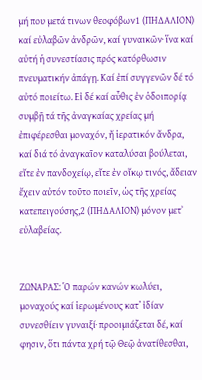μή που μετά τινων θεοφόβων1 (ΠΗΔΑΛΙΟΝ) καί εὐλαβῶν ἀνδρῶν, καί γυναικῶν· ἵνα καί αὐτή ἡ συνεστίασις πρός κατόρθωσιν πνευματικήν ἀπάγῃ. Καί ἐπί συγγενῶν δέ τό αὐτό ποιείτω. Εἰ δέ καί αὖθις ἐν ὁδοιπορίᾳ συμβῇ τά τῆς ἀναγκαίας χρείας μή ἐπιφέρεσθαι μοναχόν, ἤ ἱερατικόν ἄνδρα, καί διά τό ἀναγκαῖον καταλύσαι βούλεται, εἴτε ἐν πανδοχείῳ, εἴτε ἐν οἴκῳ τινός, ἄδειαν ἔχειν αὐτόν τοῦτο ποιεῖν, ὡς τῆς χρείας κατεπειγούσης,2 (ΠΗΔΑΛΙΟΝ) μόνον μετ᾿ εὐλαβείας.


ΖΩΝΑΡΑΣ: Ὁ παρών κανών κωλύει, μοναχούς καί ἱερωμένους κατ’ ἰδίαν συνεσθίειν γυναιξί∙ προοιμιάζεται δέ, καί φησιν, ὅτι πάντα χρή τῷ Θεῷ ἀνατίθεσθαι,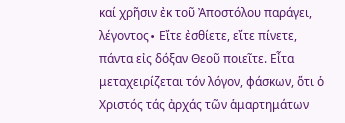καί χρῆσιν ἐκ τοῦ Ἀποστόλου παράγει, λέγοντος∙ Εἴτε ἐσθίετε, εἴτε πίνετε, πάντα εἰς δόξαν Θεοῦ ποιεῖτε. Εἶτα μεταχειρίζεται τόν λόγον, φάσκων, ὅτι ὁ Χριστός τάς ἀρχάς τῶν ἁμαρτημάτων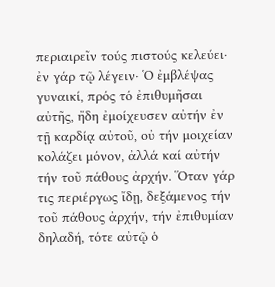περιαιρεῖν τούς πιστούς κελεύει∙ ἐν γάρ τῷ λέγειν∙ Ὁ ἐμβλέψας γυναικί, πρός τό ἐπιθυμῆσαι αὐτῆς, ἤδη ἐμοίχευσεν αὐτήν ἐν τῇ καρδίᾳ αὐτοῦ, οὐ τήν μοιχείαν κολάζει μόνον, ἀλλά καί αὐτήν τήν τοῦ πάθους ἀρχήν. Ὅταν γάρ τις περιέργως ἴδῃ, δεξάμενος τήν τοῦ πάθους ἀρχήν, τήν ἐπιθυμίαν δηλαδή, τότε αὐτῷ ὁ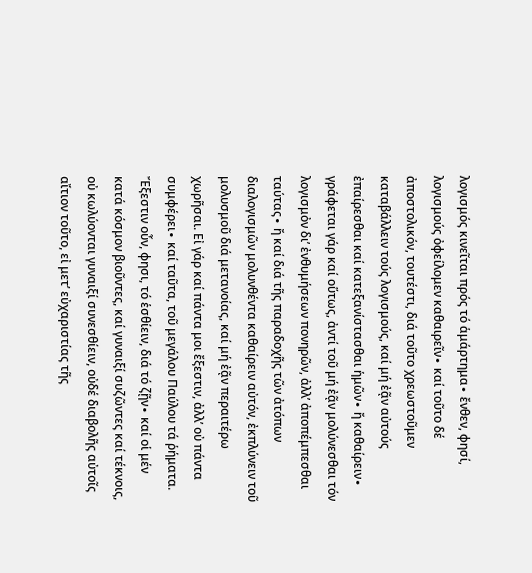λογισμός κινεῖται πρός τό ἁμάρτημα∙ ἔνθεν, φησί, λογισμούς ὀφείλομεν καθαιρεῖν∙ καί τοῦτο δέ ἀποστολικόν, τουτέστι, διά τοῦτο χρεωστοῦμεν καταβάλλειν τούς λογισμούς, καί μή ἐᾷν αὐτούς ἐπαίρεσθαι καί κατεξανίστασθαι ἡμῶν∙ ἤ καθαίρειν∙ γράφεται γάρ καί οὕτως, ἀντί τοῦ μή ἐᾷν μολύνεσθαι τόν λογισμὀν δι’ ἐνθυμήσεων πονηρῶν, ἀλλ’ ἀποπέμπεσθαι ταύτας∙ ἤ καί διά τῆς παραδοχῆς τῶν ἀτόπων διαλογισμῶν μολυνθέντα καθαίρειν αὐτόν, ἐκπλύνειν τοῦ μολυσμοῦ διά μετανοίας, καί μή ἐᾷν περαιτέρω χωρῆσαι. Εἰ γάρ καί πάντα μοι ἔξεστιν, ἀλλ’ οὐ πάντα συμφέρει∙ καί ταῦτα, τοῦ μεγάλου Παύλου τά ῥήματα. Ἔξεστιν οὖν, φησι, τό ἑσθίειν, διά τό ζῇν∙ καί οἱ μέν κατά κόσμον βιοῦντες, καί γυναιξί συζῶντες καί τέκνοις, οὐ κωλύονται γυναιξί συνεσθίειν, οὐδέ διαβολῆς αὐτοῖς αἴτιον τοῦτο, εἰ μετ’ εὐχαριστίας τῆς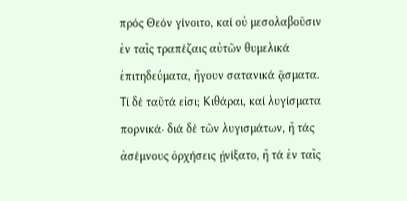πρός Θεόν γίνοιτο, καί οὐ μεσολαβοῦσιν ἐν ταῖς τραπέζαις αὐτῶν θυμελικά ἐπιτηδεύματα, ἤγουν σατανικά ᾂσματα. Τί δέ ταῦτά εἰσι; Κιθάραι, καί λυγίσματα πορνικά∙ διά δέ τῶν λυγισμάτων, ἤ τάς ἀσέμνους ὀρχήσεις ᾐνίξατο, ἤ τά ἐν ταῖς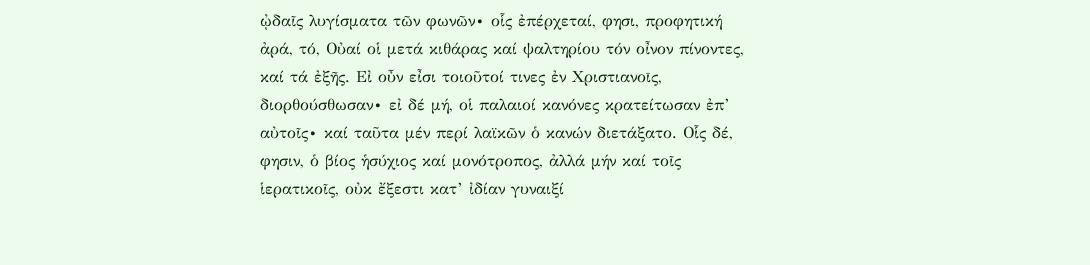ᾠδαῖς λυγίσματα τῶν φωνῶν∙ οἷς ἐπέρχεταί, φησι, προφητική ἀρά, τό, Οὐαί οἱ μετά κιθάρας καί ψαλτηρίου τόν οἶνον πίνοντες, καί τά ἐξῆς. Εἰ οὖν εἶσι τοιοῦτοί τινες ἐν Χριστιανοῑς, διορθούσθωσαν∙ εἰ δέ μή, οἱ παλαιοί κανόνες κρατείτωσαν ἐπ’ αὐτοῖς∙ καί ταῦτα μέν περί λαϊκῶν ὁ κανών διετάξατο. Οἷς δέ, φησιν, ὁ βίος ἡσύχιος καί μονότροπος, ἀλλά μήν καί τοῖς ἱερατικοῖς, οὐκ ἔξεστι κατ’ ἰδίαν γυναιξί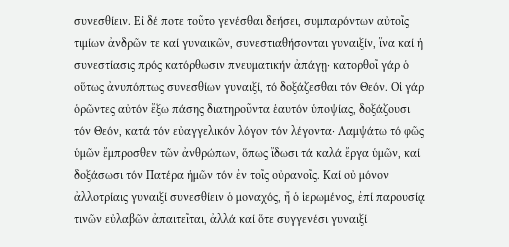συνεσθίειν. Εἰ δέ ποτε τοῦτο γενέσθαι δεήσει, συμπαρόντων αὐτοῖς τιμίων ἀνδρῶν τε καί γυναικῶν, συνεστιαθήσονται γυναιξίν, ἵνα καί ἡ συνεστίασις πρός κατόρθωσιν πνευματικήν ἀπάγῃ∙ κατορθοῖ γάρ ὁ οὕτως ἀνυπόπτως συνεσθίων γυναιξί, τό δοξάζεσθαι τόν Θεόν. Οἱ γάρ ὁρῶντες αὐτόν ἔξω πάσης διατηροῦντα ἑαυτόν ὑποψίας, δοξάζουσι τόν Θεόν, κατά τόν εὐαγγελικόν λόγον τόν λέγοντα∙ Λαμψάτω τό φῶς ὑμῶν ἔμπροσθεν τῶν ἀνθρώπων, ὅπως ἴδωσι τά καλά ἔργα ὑμῶν, καί δοξάσωσι τόν Πατέρα ἡμῶν τόν ἐν τοῖς οὐρανοῖς. Καί οὐ μόνον ἀλλοτρίαις γυναιξί συνεσθίειν ὁ μοναχός, ἤ ὁ ἱερωμένος, ἐπί παρουσίᾳ τινῶν εὐλαβῶν ἀπαιτεῖται, ἀλλά καί ὅτε συγγενέσι γυναιξί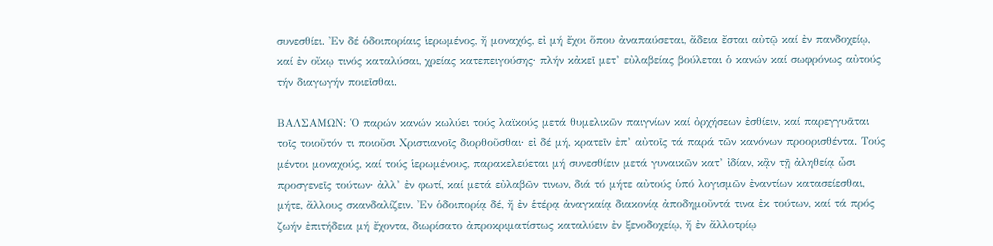συνεσθίει. Ἐν δέ ὁδοιπορίαις ἱερωμένος, ἤ μοναχός, εἰ μή ἔχοι ὅπου ἀναπαύσεται, ἄδεια ἔσται αὐτῷ καί ἐν πανδοχείῳ, καί ἐν οἴκῳ τινός καταλύσαι, χρείας κατεπειγούσης∙ πλήν κἀκεῖ μετ’ εὐλαβείας βούλεται ὁ κανών καί σωφρόνως αὐτούς τήν διαγωγήν ποιεῖσθαι.

ΒΑΛΣΑΜΩΝ: Ὁ παρών κανών κωλύει τούς λαϊκούς μετά θυμελικῶν παιγνίων καί ὀρχήσεων ἐσθίειν, καί παρεγγυᾶται τοῖς τοιοῦτόν τι ποιοῦσι Χριστιανοῖς διορθοῦσθαι∙ εἰ δέ μή, κρατεῖν ἐπ’ αὐτοῖς τά παρά τῶν κανόνων προορισθέντα. Τούς μέντοι μοναχούς, καί τούς ἱερωμένους, παρακελεύεται μή συνεσθίειν μετά γυναικῶν κατ’ ἰδίαν, κᾂν τῇ ἀληθείᾳ ὦσι προσγενεῖς τούτων∙ ἀλλ’ ἐν φωτί, καί μετά εὐλαβῶν τινων, διά τό μήτε αὐτούς ὑπό λογισμῶν ἐναντίων κατασείεσθαι, μήτε, ἄλλους σκανδαλίζειν. Ἐν ὁδοιπορίᾳ δέ, ἤ ἐν ἑτέρᾳ ἀναγκαίᾳ διακονίᾳ ἀποδημοῦντά τινα ἐκ τούτων, καί τά πρός ζωήν ἐπιτήδεια μή ἔχοντα, διωρίσατο ἀπροκριματίστως καταλύειν ἐν ξενοδοχείῳ, ἤ ἐν ἄλλοτρίῳ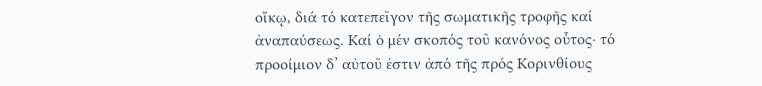οἴκῳ, διά τό κατεπεῖγον τῆς σωματικῆς τροφῆς καί ἀναπαύσεως. Καί ὁ μέν σκοπός τοῦ κανόνος οὗτος∙ τό προοίμιον δ’ αὐτοῦ ἐστιν ἀπό τῆς πρός Κορινθίους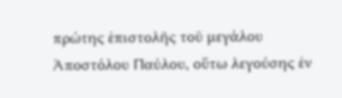πρώτης ἐπιστολῆς τοῦ μεγάλου Ἀποστόλου Παύλου, οὕτω λεγούσης ἐν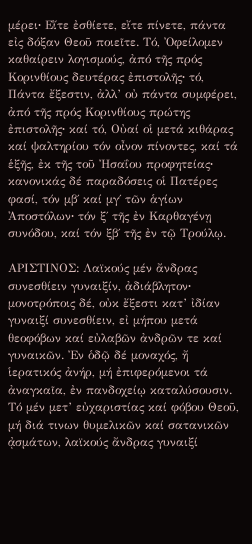μέρει∙ Εἴτε ἐσθίετε, εἴτε πίνετε, πάντα εἰς δόξαν Θεοῦ ποιεῖτε. Τό, Ὀφείλομεν καθαίρειν λογισμούς, ἀπό τῆς πρός Κορινθίους δευτέρας ἐπιστολῆς∙ τό, Πάντα ἔξεστιν, ἀλλ’ οὐ πάντα συμφέρει, ἀπό τῆς πρός Κορινθίους πρώτης ἐπιστολῆς∙ καί τό, Οὐαί οἱ μετά κιθάρας καί ψαλτηρίου τόν οἶνον πίνοντες, καί τά ἑξῆς, ἐκ τῆς τοῦ Ἠσαΐου προφητείας∙ κανονικάς δέ παραδόσεις οἱ Πατέρες φασί, τόν μβ΄ καί μγ΄ τῶν ἁγίων Ἀποστόλων∙ τόν ξ΄ τῆς ἐν Καρθαγένῃ συνόδου, καί τόν ξβ΄ τῆς ἐν τῷ Τρούλῳ.

ΑΡΙΣΤΙΝΟΣ: Λαϊκούς μέν ἄνδρας συνεσθίειν γυναιξίν, ἀδιάβλητον∙ μονοτρόποις δέ, οὐκ ἔξεστι κατ’ ἰδίαν γυναιξί συνεσθίειν, εἰ μήπου μετά θεοφόβων καί εὐλαβῶν ἀνδρῶν τε καί γυναικῶν. Ἐν ὁδῷ δέ μοναχός, ἤ ἱερατικός ἀνήρ, μή ἐπιφερόμενοι τά ἀναγκαῖα, ἐν πανδοχείῳ καταλύσουσιν. Τό μέν μετ’ εὐχαριστίας καί φόβου Θεοῦ, μή διά τινων θυμελικῶν καί σατανικῶν ᾀσμάτων, λαϊκούς ἄνδρας γυναιξί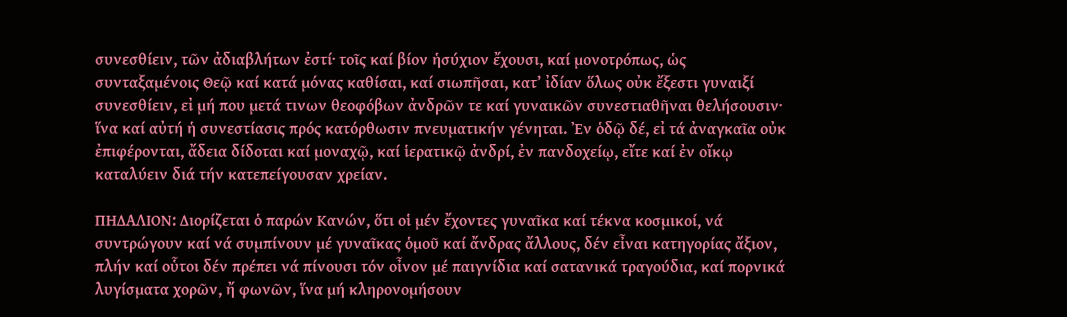συνεσθίειν, τῶν ἀδιαβλήτων ἐστί∙ τοῖς καί βίον ἡσύχιον ἔχουσι, καί μονοτρόπως, ὡς συνταξαμένοις Θεῷ καί κατά μόνας καθίσαι, καί σιωπῆσαι, κατ’ ἰδίαν ὅλως οὐκ ἔξεστι γυναιξί συνεσθίειν, εἰ μή που μετά τινων θεοφόβων ἀνδρῶν τε καί γυναικῶν συνεστιαθῆναι θελήσουσιν∙ ἵνα καί αὐτή ἡ συνεστίασις πρός κατόρθωσιν πνευματικήν γένηται. Ἐν ὁδῷ δέ, εἰ τά ἀναγκαῖα οὐκ ἐπιφέρονται, ἄδεια δίδοται καί μοναχῷ, καί ἱερατικῷ ἀνδρί, ἐν πανδοχείῳ, εἴτε καί ἐν οἴκῳ καταλύειν διά τήν κατεπείγουσαν χρείαν.

ΠΗΔΑΛΙΟΝ: Διορίζεται ὁ παρών Κανών, ὅτι οἱ μέν ἔχοντες γυναῖκα καί τέκνα κοσμικοί, νά συντρώγουν καί νά συμπίνουν μέ γυναῖκας ὁμοῦ καί ἄνδρας ἄλλους, δέν εἶναι κατηγορίας ἄξιον, πλήν καί οὗτοι δέν πρέπει νά πίνουσι τόν οἶνον μέ παιγνίδια καί σατανικά τραγούδια, καί πορνικά λυγίσματα χορῶν, ἤ φωνῶν, ἵνα μή κληρονομήσουν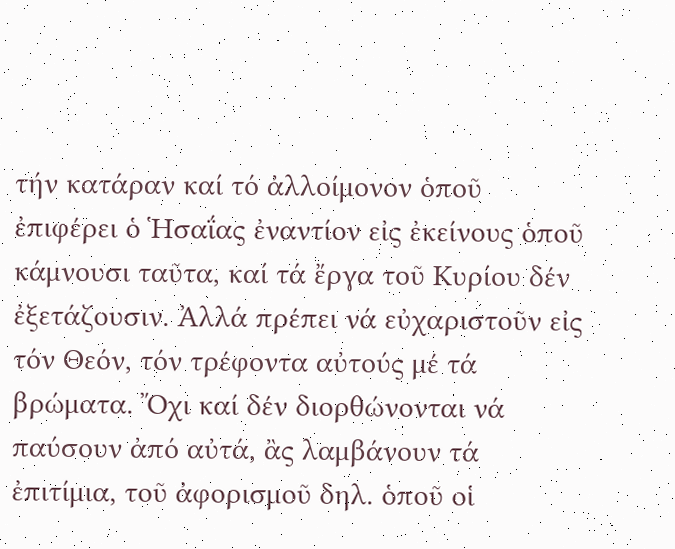τήν κατάραν καί τό ἀλλοίμονον ὁποῦ ἐπιφέρει ὁ Ἡσαΐας ἐναντίον εἰς ἐκείνους ὁποῦ κάμνουσι ταῦτα, καί τά ἔργα τοῦ Κυρίου δέν ἐξετάζουσιν. Ἀλλά πρέπει νά εὐχαριστοῦν εἰς τόν Θεόν, τόν τρέφοντα αὐτούς μέ τά βρώματα. Ὄχι καί δέν διορθώνονται νά παύσουν ἀπό αὐτά, ἂς λαμβάνουν τά ἐπιτίμια, τοῦ ἀφορισμοῦ δηλ. ὁποῦ οἱ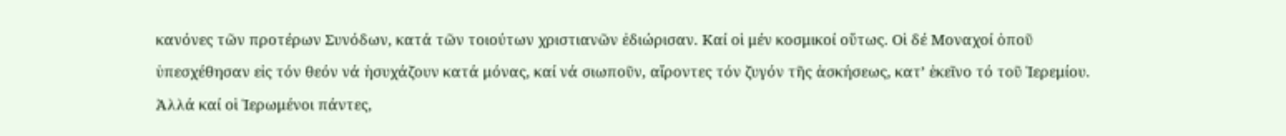κανόνες τῶν προτέρων Συνόδων, κατά τῶν τοιούτων χριστιανῶν ἐδιώρισαν. Καί οἱ μέν κοσμικοί οὕτως. Οἱ δέ Μοναχοί ὁποῦ ὑπεσχέθησαν εἰς τόν θεόν νά ἡσυχάζουν κατά μόνας, καί νά σιωποῦν, αἴροντες τόν ζυγόν τῆς ἀσκήσεως, κατ’ ἐκεῖνο τό τοῦ Ἱερεμίου. Ἀλλά καί οἱ Ἱερωμένοι πάντες,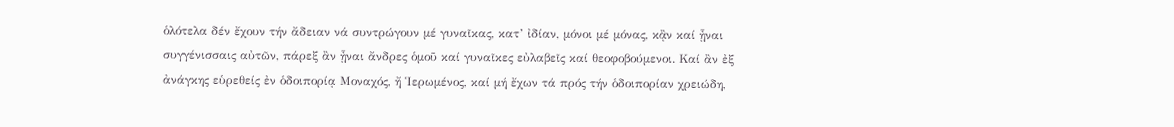ὁλότελα δέν ἔχουν τήν ἄδειαν νά συντρώγουν μέ γυναῖκας, κατ’ ἰδίαν, μόνοι μέ μόνας, κᾂν καί ᾖναι συγγένισσαις αὐτῶν, πάρεξ ἂν ᾖναι ἄνδρες ὁμοῦ καί γυναῖκες εὐλαβεῖς καί θεοφοβούμενοι. Καί ἂν ἐξ ἀνάγκης εὑρεθείς ἐν ὁδοιπορίᾳ Μοναχός, ἤ Ἱερωμένος, καί μή ἔχων τά πρός τήν ὁδοιπορίαν χρειώδη,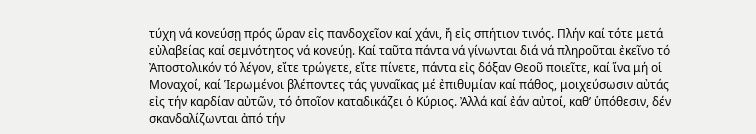τύχη νά κονεύσῃ πρός ὥραν εἰς πανδοχεῖον καί χάνι, ἤ εἰς σπήτιον τινός. Πλήν καί τότε μετά εὐλαβείας καί σεμνότητος νά κονεύῃ. Καί ταῦτα πάντα νά γίνωνται διά νά πληροῦται ἐκεῖνο τό Ἀποστολικόν τό λέγον, εἴτε τρώγετε, εἴτε πίνετε, πάντα εἰς δόξαν Θεοῦ ποιεῖτε, καί ἵνα μή οἱ Μοναχοί, καί Ἱερωμένοι βλέποντες τάς γυναῖκας μέ ἐπιθυμίαν καί πάθος, μοιχεύσωσιν αὐτάς εἰς τήν καρδίαν αὐτῶν, τό ὁποῖον καταδικάζει ὁ Κύριος. Ἀλλά καί ἐάν αὐτοί, καθ’ ὑπόθεσιν, δέν σκανδαλίζωνται ἀπό τήν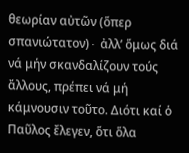θεωρίαν αὐτῶν (ὅπερ σπανιώτατον)∙ ἀλλ’ ὅμως διά νά μήν σκανδαλίζουν τούς ἄλλους, πρέπει νά μή κάμνουσιν τοῦτο. Διότι καί ὁ Παῦλος ἔλεγεν, ὅτι ὅλα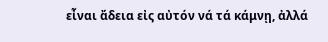εἶναι ἄδεια εἰς αὐτόν νά τά κάμνῃ, ἀλλά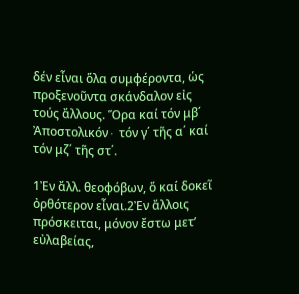δέν εἶναι ὅλα συμφέροντα, ὡς προξενοῦντα σκάνδαλον εἰς τούς ἄλλους. Ὅρα καί τόν μβ΄ Ἀποστολικόν∙ τόν γ΄ τῆς α΄ καί τόν μζ΄ τῆς στ΄.

1Ἐν ἄλλ. θεοφόβων, ὅ καί δοκεῖ ὀρθότερον εἶναι.2Ἐν ἄλλοις πρόσκειται, μόνον ἔστω μετ’ εὐλαβείας,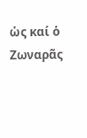ὡς καί ὁ Ζωναρᾶς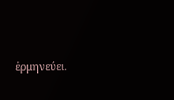ἑρμηνεύει.